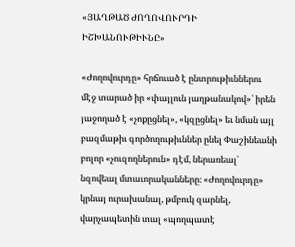«ՅԱՂԹԱԾ ԺՈՂՈՎՈՒՐԴԻ ԻՇԽԱՆՈՒԹԻՒՆԸ»

«Ժողովուրդը» հրճուած է ընտրութիւններու մէջ տարած իր «փայլուն յաղթանակով»՝ իրեն յաջողած է «չոքըցնել», «կզըցնել» եւ նման այլ բազմաթիւ գործողութիւններ ընել Փաշինեանի բոլոր «չուզողներուն» դէմ, ներառեալ՝ նզովեալ մտաւորականները։ «Ժողովուրդը» կրնայ ուրախանալ, թմբուկ զարնել, վարչապետին տալ «պողպատէ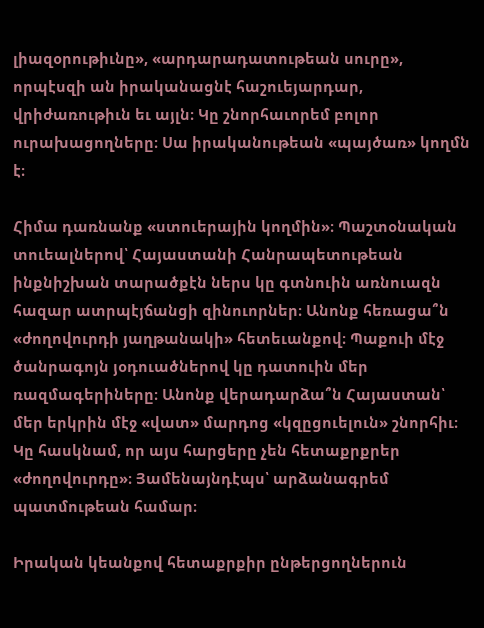լիազօրութիւնը», «արդարադատութեան սուրը», որպէսզի ան իրականացնէ հաշուեյարդար, վրիժառութիւն եւ այլն։ Կը շնորհաւորեմ բոլոր ուրախացողները։ Սա իրականութեան «պայծառ» կողմն է։

Հիմա դառնանք «ստուերային կողմին»։ Պաշտօնական տուեալներով՝ Հայաստանի Հանրապետութեան ինքնիշխան տարածքէն ներս կը գտնուին առնուազն հազար ատրպէյճանցի զինուորներ։ Անոնք հեռացա՞ն «ժողովուրդի յաղթանակի» հետեւանքով։ Պաքուի մէջ ծանրագոյն յօդուածներով կը դատուին մեր ռազմագերիները։ Անոնք վերադարձա՞ն Հայաստան՝ մեր երկրին մէջ «վատ» մարդոց «կզըցուելուն» շնորհիւ։ Կը հասկնամ, որ այս հարցերը չեն հետաքրքրեր «ժողովուրդը»։ Յամենայնդէպս՝ արձանագրեմ պատմութեան համար։

Իրական կեանքով հետաքրքիր ընթերցողներուն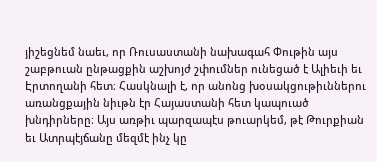յիշեցնեմ նաեւ, որ Ռուսաստանի նախագահ Փութին այս շաբթուան ընթացքին աշխոյժ շփումներ ունեցած է Ալիեւի եւ Էրտողանի հետ։ Հասկնալի է, որ անոնց խօսակցութիւններու առանցքային նիւթն էր Հայաստանի հետ կապուած խնդիրները։ Այս առթիւ պարզապէս թուարկեմ, թէ Թուրքիան եւ Ատրպէյճանը մեզմէ ինչ կը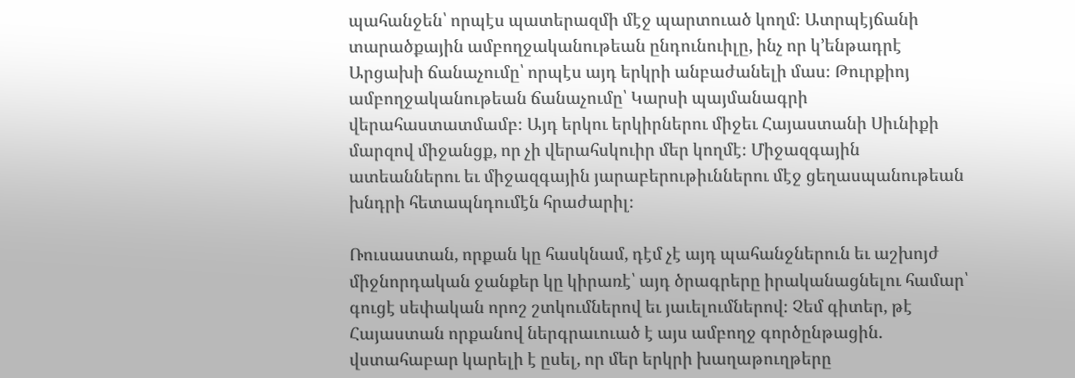պահանջեն՝ որպէս պատերազմի մէջ պարտուած կողմ։ Ատրպէյճանի տարածքային ամբողջականութեան ընդունուիլը, ինչ որ կ՚ենթադրէ Արցախի ճանաչումը՝ որպէս այդ երկրի անբաժանելի մաս։ Թուրքիոյ ամբողջականութեան ճանաչումը՝ Կարսի պայմանագրի վերահաստատմամբ։ Այդ երկու երկիրներու միջեւ Հայաստանի Սիւնիքի մարզով միջանցք, որ չի վերահսկուիր մեր կողմէ։ Միջազգային ատեաններու եւ միջազգային յարաբերութիւններու մէջ ցեղասպանութեան խնդրի հետապնդումէն հրաժարիլ։

Ռուսաստան, որքան կը հասկնամ, դէմ չէ այդ պահանջներուն եւ աշխոյժ միջնորդական ջանքեր կը կիրառէ՝ այդ ծրագրերը իրականացնելու համար՝ գուցէ սեփական որոշ շտկումներով եւ յաւելումներով։ Չեմ գիտեր, թէ Հայաստան որքանով ներգրաւուած է այս ամբողջ գործընթացին. վստահաբար կարելի է ըսել, որ մեր երկրի խաղաթուղթերը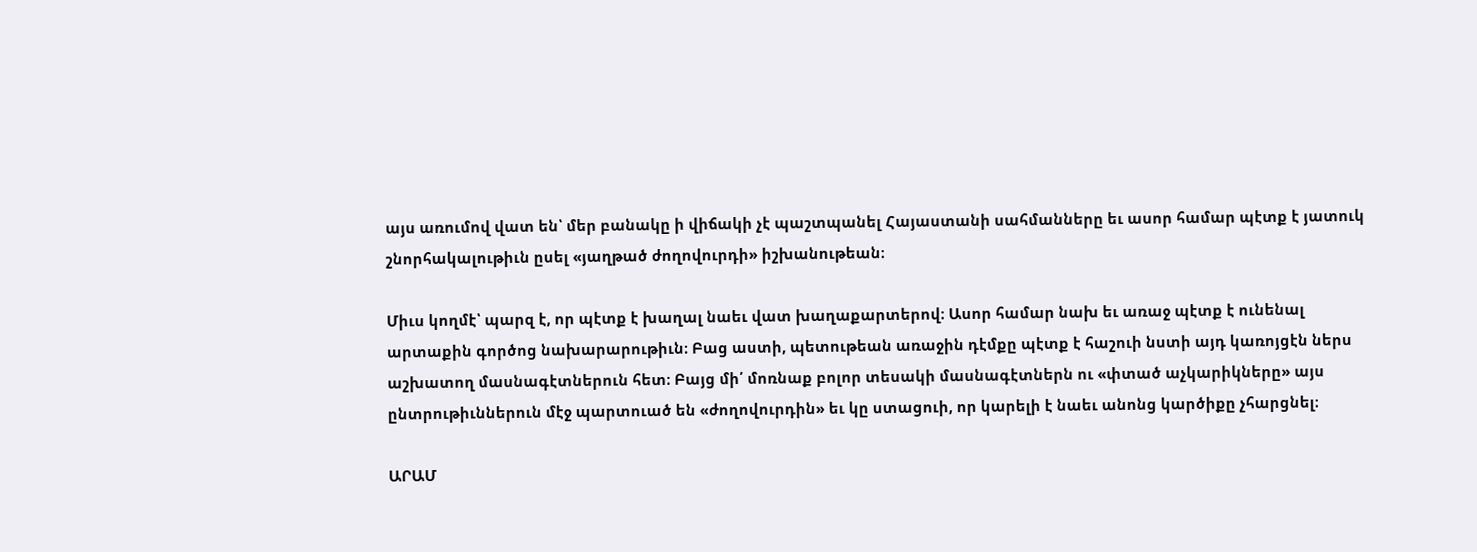այս առումով վատ են՝ մեր բանակը ի վիճակի չէ պաշտպանել Հայաստանի սահմանները եւ ասոր համար պէտք է յատուկ շնորհակալութիւն ըսել «յաղթած ժողովուրդի» իշխանութեան։

Միւս կողմէ՝ պարզ է, որ պէտք է խաղալ նաեւ վատ խաղաքարտերով։ Ասոր համար նախ եւ առաջ պէտք է ունենալ արտաքին գործոց նախարարութիւն։ Բաց աստի, պետութեան առաջին դէմքը պէտք է հաշուի նստի այդ կառոյցէն ներս աշխատող մասնագէտներուն հետ։ Բայց մի՛ մոռնաք բոլոր տեսակի մասնագէտներն ու «փտած աչկարիկները» այս ընտրութիւններուն մէջ պարտուած են «ժողովուրդին» եւ կը ստացուի, որ կարելի է նաեւ անոնց կարծիքը չհարցնել։

ԱՐԱՄ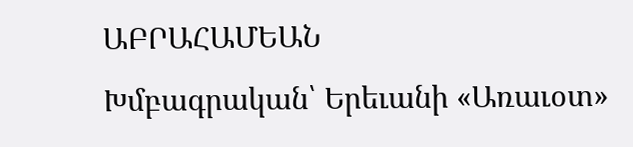ԱԲՐԱՀԱՄԵԱՆ
Խմբագրական՝ Երեւանի «Առաւօտ»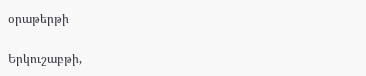օրաթերթի

Երկուշաբթի,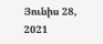Յունիս 28, 2021